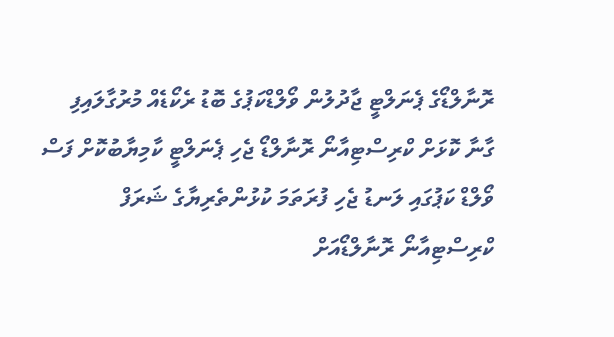ރޮނާލްޑޯގެ ޕެނަލްޓީ ޖާދުލުން ވޯލްޑްކަޕުގެ ބޮޑު ރެކޯޑެއް މުރުގާލައިފި
ގާނާ ކޮޅަށް ކްރިސްޓިއާނޯ ރޮނާލްޑޯ ޖެހި ޕެނަލްޓީ ކާމިޔާބުކޮށް ފަސް ވޯލްޑް ކަޕުގައި ލަނޑު ޖެހި ފުރަތަމަ ކުޅުންތެރިޔާގެ ޝަރަފް ކްރިސްޓިއާނޯ ރޮނާލްޑޯއަށް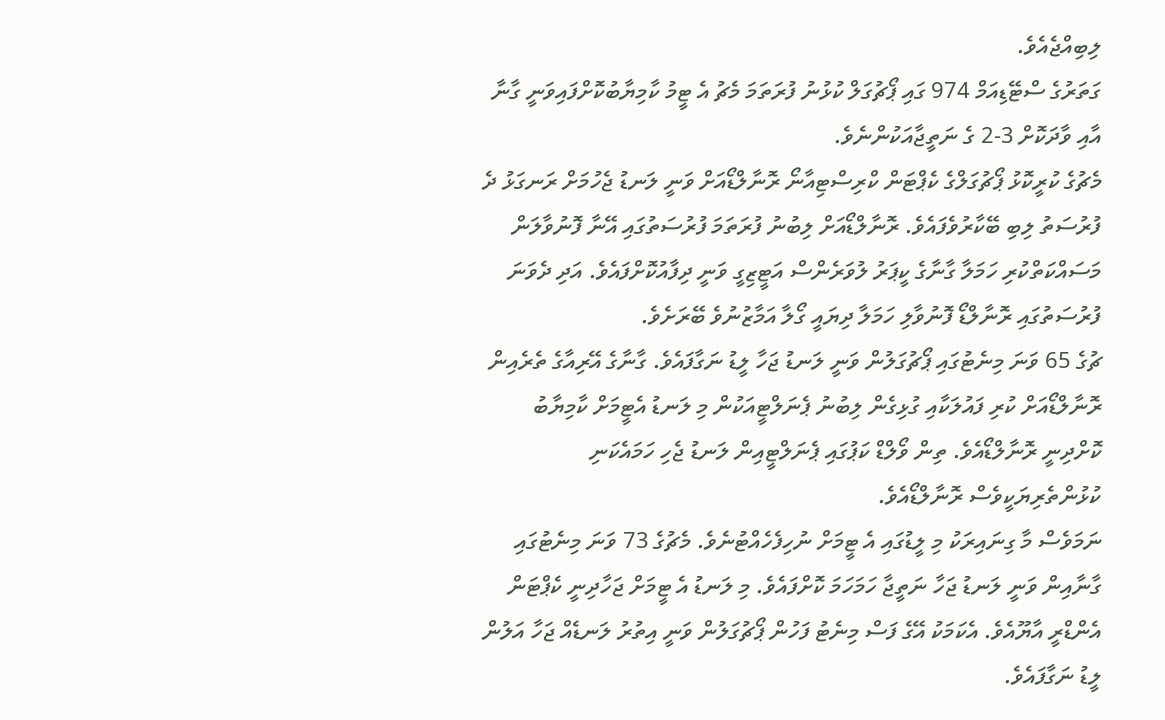ލިބިއްޖެއެވެ.
ގަތަރުގެ ސްޓޭޑިއަމް 974 ގައި ޕޯޗުގަލް ކުޅުނު ފުރަތަމަ މެޗު އެ ޓީމު ކާމިޔާބުކޮށްފައިވަނީ ގާނާ އާއި ވާދަކޮށް 3-2 ގެ ނަތީޖާއަކުންނެވެ.
މެޗުގެ ކުރީކޮޅު ޕޯޗުގަލްގެ ކެޕްޓަން ކްރިސްޓިއާނޯ ރޮނާލްޑޯއަށް ވަނީ ލަނޑު ޖެހުމަށް ރަނގަޅު ދެ ފުރުސަތު ލިބި ބޭކާރުވެފައެވެ. ރޮނާލްޑޯއަށް ލިބުނު ފުރަތަމަ ފުރުސަތުގައި އޭނާ ފޮނުވާލަން މަސައްކަތްކުރި ހަމަލާ ގާނާގެ ކީޕަރު ލުވަރެންސް އަޓީޒިގީ ވަނީ ދިފާއުކޮށްފައެވެ. އަދި ދެވަނަ ފުރުސަތުގައި ރޮނާލްޑޯ ފޮނުވާލި ހަމަލާ ދިޔައީ ގޯލާ އަމާޒުނުވެ ބޭރަށެވެ.
ޗުގެ 65 ވަނަ މިނެޓުގައި ޕޯޗުގަލުން ވަނީ ލަނޑު ޖަހާ ލީޑު ނަގާފައެވެ. ގާނާގެ އޭރިއާގެ ތެރެއިން ރޮނާލްޑޯއަށް ކުރި ފައުލަކާއި ގުޅިގެން ލިބުނު ޕެނަލްޓީއަކުން މި ލަނޑު އެޓީމަށް ކާމިޔާބު ކޮށްދިނީ ރޮނާލްޑޯއެވެ. ތިން ވޯލްޑް ކަޕުގައި ޕެނަލްޓީއިން ލަނޑު ޖެހި ހަމައެކަނި ކުޅުންތެރިޔަކީވެސް ރޮނާލްޑޯއެވެ.
ނަމަވެސް މާ ގިނައިރަކު މި ލީޑުގައި އެ ޓީމަށް ނުހިފެހެއްޓުނެވެ. މެޗުގެ 73 ވަނަ މިނެޓުގައި ގާނާއިން ވަނީ ލަނޑު ޖަހާ ނަތީޖާ ހަމަހަމަ ކޮށްފައެވެ. މި ލަނޑު އެ ޓީމަށް ޖަހާދިނީ ކެޕްޓަން އެންޑްރީ އާޔޫއެވެ. އެކަމަކު އޭގެ ފަސް މިނެޓު ފަހުން ޕޯޗުގަލުން ވަނީ އިތުރު ލަނޑެއް ޖަހާ އަލުން ލީޑު ނަގާފައެވެ.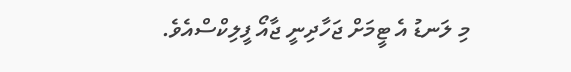މި ލަނޑު އެ ޓީމަށް ޖަހާދިނީ ޖާއޯ ފީލިކްސްއެވެ.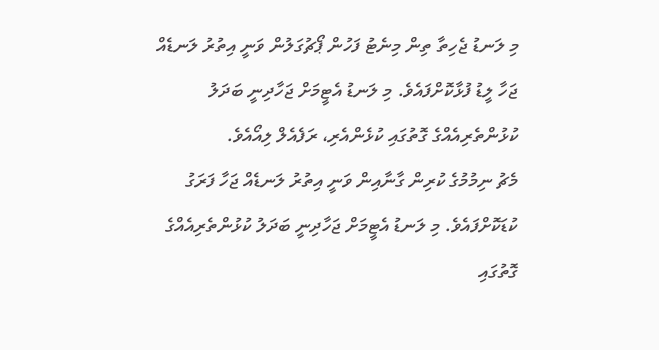މި ލަނޑު ޖެހިތާ ތިން މިނެޓު ފަހުން ޕޯޗުގަލުން ވަނީ އިތުރު ލަނޑެއް ޖަހާ ލީޑު ފުޅާކޮށްފައެވެ. މި ލަނޑު އެޓީމަށް ޖަހާދިނީ ބަދަލު ކުޅުންތެރިއެއްގެ ގޮތުގައި ކުޅެންއެރި، ރަފެއެލް ލިއޯއެވެ.
މެޗު ނިމުމުގެ ކުރިން ގާނާއިން ވަނީ އިތުރު ލަނޑެއް ޖަހާ ފަރަގު ކުޑަކޮށްފައެވެ. މި ލަނޑު އެޓީމަށް ޖަހާދިނީ ބަދަލު ކުޅުންތެރިއެއްގެ ގޮތުގައި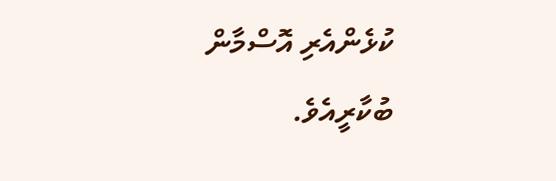ކުޅެންއެރި އޮސްމާން ބުކާރީއެވެ.